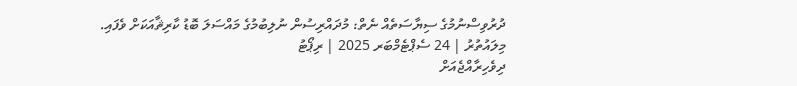ދުރުވިސްނުމުގެ ސިޔާސަތެއް ނެތް: މުދައްރިސުން ނުލިބުމުގެ މައްސަލަ ބޮޑު ކާރިޘާއަކަށް ވެފައި.
މިލައުތުރު | 24 ސެޕްޓެމްބަރ 2025 | ރިޕޯޓު
ދިވެހިރާއްޖެއަށް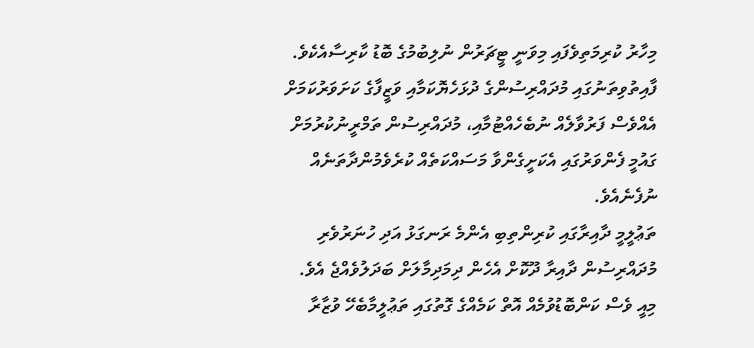މިހާރު ކުރިމަތިވެފައި މިވަނީ ޓީޗަރުން ނުލިބުމުގެ ބޮޑު ކާރިސާއެކެވެ. ފާއިތުވިތަނުގައި މުދައްރިސުންގެ ދުޅަހެޔޮކަމާއި ވަޒީފާގެ ކަށަވަރުކަމަށް އެއްވެސް ފަރުވާލެއް ނުބެހެއްޓުމާއި، މުދައްރިސުން ތަމްރީނުކުރުމަށް ގައުމީ ފެންވަރުގައި އެކަށީގެންވާ މަސައްކަތެއް ކުރެވެމުންދާތަނެއް ނުފެނެއެވެ.
ތަޢުލީމީ ދާއިރާގައި ކުރިންތިބި އެންމެ ރަނގަޅު އަދި ހުނަރުވެރި މުދައްރިސުން ދާއިރާ ދޫކޮށް އެހެން ދިމަދިމާލަށް ބަދަލުވެއްޖެ އެވެ. މިއީ ވެސް ކަންބޮޑުވުމެއް އޮތް ކަމެއްގެ ގޮތުގައި ތަޢުލީމާބެހޭ ވުޒާރާ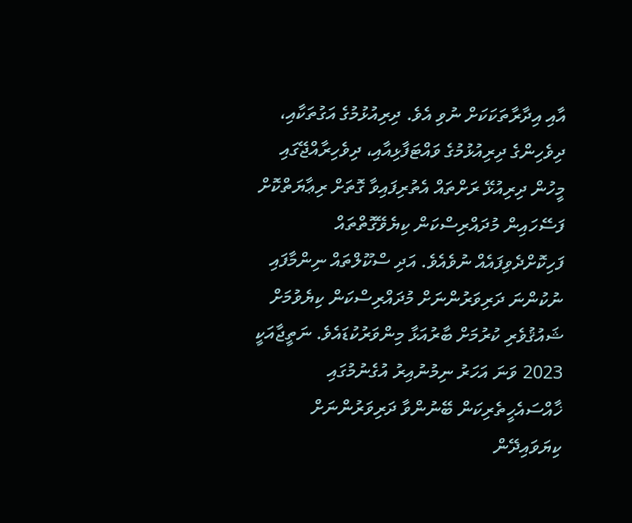އާއި އިދާރާތަކަކަށް ނުވި އެވެ. ދިރިއުޅުމުގެ އަގުތަކާއި، ދިވެހިންގެ ދިރިއުޅުމުގެ ވައްޓަފާޅިއާއި، ދިވެހިރާއްޖޭގައި މީހުން ދިރިއުޅޭ ރަށްތައް އެތުރިފައިވާ ގޮތަށް ރިޢާޔަތްކޮށް ފަސޭހައިން މުދައްރިސްކަން ކިޔެވޭގޮތްތައް ފަހިކޮށްދެވިފައެއް ނުވެއެވެ. އަދި ސްކޫލްތައް ނިންމާފައި ނުކުންނަ ދަރިވަރުންނަށް މުދައްރިސްކަން ކިޔެވުމަށް ޝައުޤުވެރި ކުރުމަށް ބާރުއަޅާ މިންވަރުކުޑައެވެ. ނަތީޖާއަކީ 2023 ވަނަ އަހަރު ނިމުނުއިރު އުގެނުމުގައި ޚާއްސައެހީތެރިކަން ބޭނުންވާ ދަރިވަރުންނަށް ކިޔަވައިދޭން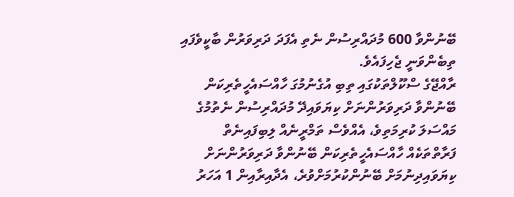ބޭނުންވާ 600 މުދައްރިސުން ނެތި އެފަދަ ދަރިވަރުން ބާކީވެފައި ތިބެންވަނީ ޖެހިފައެވެ.
ރާއްޖޭގެ ސްކޫލްތަކުގައި ތިބި އުގެނުމުގަ ހާއްސައެހީތެރިކަން ބޭނުންވާ ދަރިވަރުންނަށް ކިޔަވައިދޭ މުދައްރިސުން ނެތުމުގެ މައްސަލަ ކުރިމަތިވެ، އެއްވެސް ތަމްރީނެއް ލިބިފައިނެތް ފަރާތްތަކެއް ހާއްސައެހީތެރިކަން ބޭނުންވާ ދަރިވަރުންނަށް ކިޔަވައިދިނުމަށް ބޭނުންކުރުމަށްވުރެ، އެދާއިރާއިން 1 އަހަރު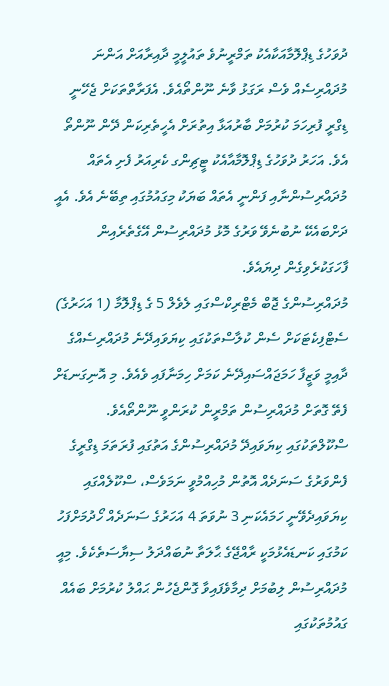ދުވަހުގެ ޑިޕްލޮމާއަކާއެކު ތަމްރީނުވެ ތައުލީމީ ދާއިރާއަށް އަންނަ މުދައްރިސެއް ވެސް ރަގަޅު ވާނެ ނޫންތޯއެވެ. އެފަރާތްތަކަށް ޖެހޭނީ ޑިގްރީ ފުރިހަމަ ކުރުމަށް ބާރުއަޅާ އިތުރަށް އެހީތެރިކަން ދޭން ނޫންތޯ އެވެ. އަހަރު ދުވަހުގެ ޑިޕްލޮމާއާއެކު ޓީޗިންގ ކެރިއަރު ފެށި އެތައް މުދައްރިސުންނާއި ފަންނީ އެތައް ބަޔަކު މިގައުމުގައި ތިބޭނެ އެވެ. އެއީ ދަށްބައެކޭ ނުބުނެވޭ ވަރުގެ މޮޅު މުދައްރިސުން އޭގެތެރެއިން ފާހަގަކުރެވިގެން ދިޔައެވެ.
މުދައްރިސުންގެ ޖޮބް މެޓްރިކްސްގައި ލެވެލް 5 ގެ ޑިޕްލޮމާ (1 އަހަރުގެ) ސެޓްފިކެޓަކަށް ސެން ކުލާސްތަކުގައި ކިޔަވައިދޭނެ މުދައްރިސެއްގެ ދާއިމީ ވަޒީފާ ހަމަޖައްސައިދޭނެ ކަމަށް ހިމަނާފައި ވެއެވެ. މި އޮނިގަނޑަށް ފެތޭ ގޮތަށް މުދައްރިސުން ތަމްރީން ކުރަންވީ ނޫންތޯއެވެ.
ސްކޫލްތަކުގައި ކިޔަވައިދޭ މުދައްރިސުންގެ އަތުގައި ފުރަތަމަ ޑިގްރީގެ ފެންވަރުގެ ސަނަދެއް އޮތުން މުހިއްމުވީ ނަމަވެސް، ސްކޫލެއްގައި ކިޔަވައިދެވޭނީ ހަމައެކަނި 3 ނުވަތަ 4 އަހަރުގެ ސަނަދެއް ހޯދުމަށްފަހު ކަމުގައި ކަނޑައެޅުމަކީ ރާއްޖޭގެ ޙާލަތާ ނުބައްދަލު ސިޔާސަތެކެވެ. މިއީ މުދައްރިސުން ލިބުމަށް ދިމާވެފައިވާ ގޮންޖެހުން ޙައްލު ކުރުމަށް ބައެއް ގައުމުތަކުގައި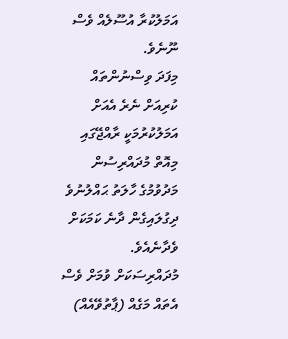އަމަލުކުރާ އުސޫލެއް ވެސް ނޫނެވެ.
މިފަދަ ވިސްނުންތައް ކުރިއަށް ނެރެ އެއަށް އަމަލުކުރުމަކީ ރާއްޖޭގައި މިއޮތް މުދައްރިސުން މަދުވުމުގެ ހާލަތު ޙައްލުނުވެ ދިގުލައިގެން ދާނެ ކަމަކަށް ވެދާނެއެވެ.
މުދައްރިސަކަށް ވުމަށް ވެސް އެތައް މަގެއް (ޕާތުވޭއެއް)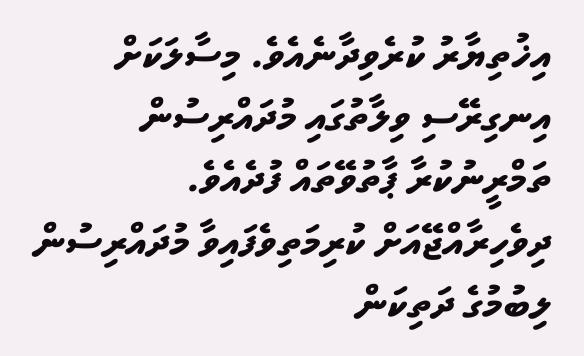އިޚުތިޔާރު ކުރެވިދާނެއެވެ. މިސާލަކަށް އިނގިރޭސި ވިލާތުގައި މުދައްރިސުން ތަމްރީނުކުރާ ޕާތުވޭތައް ފުދެއެވެ. ދިވެހިރާއްޖޭއަށް ކުރިމަތިވެފައިވާ މުދައްރިސުން ލިބުމުގެ ދަތިކަން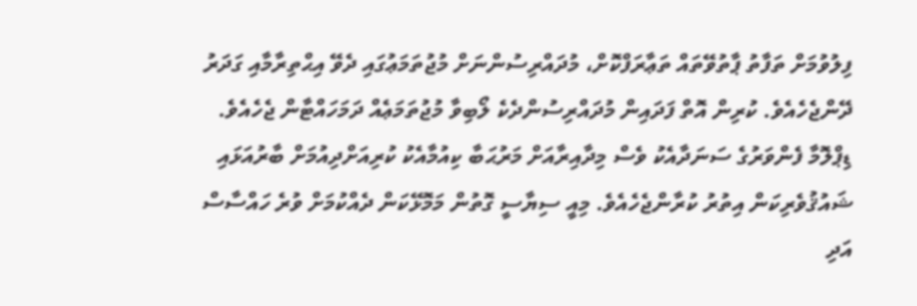ފިލުވުމަށް ތަފާތު ޕާތުވޭތައް ތަޢާރަފްކޮށް، މުދައްރިސުންނަށް މުޖުތަމަޢުގައި ދެވޭ އިޙްތިރާމާއި ގަދަރު ދޭންޖެހެއެވެ. ކުރިން އޮތް ފަދައިން މުދައްރިސުންދެކެ ލޯބިވާ މުޖުތަމަޢެއް ދަމަހައްޓާން ޖެހެއެވެ. ޑިޕްލޮމާ ފެންވަރުގެ ސަނަދާއެކު ވެސް މިދާއިރާއަށް މަރުޙަބާ ކިއުމާއެކު ކުރިއަށްދިއުމަށް ބާރުއަޅައި ޝައުޤުވެރިކަން އިތުރު ކުރާންޖެހެއެވެ. މިއީ ސިޔާސީ ގޮތުން މަމޮޅޭކަން ދެއްކުމަށް ވުރެ ހައްސާސް އަދި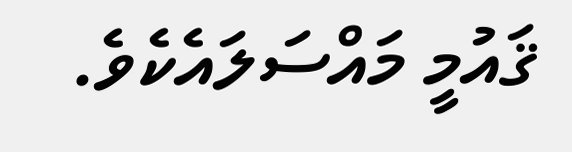ޤައުމީ މައްސަލައެކެވެ.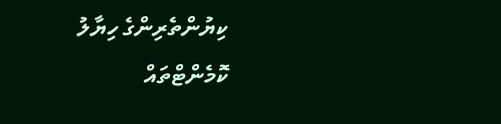ކިޔުންތެރިންގެ ހިޔާލު
ކޮމެންޓްތައް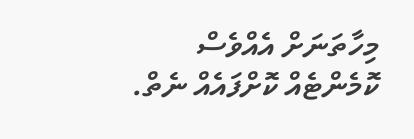މިހާތަނަށް އެއްވެސް ކޮމެންޓެއް ކޮށްފައެއް ނެތް.